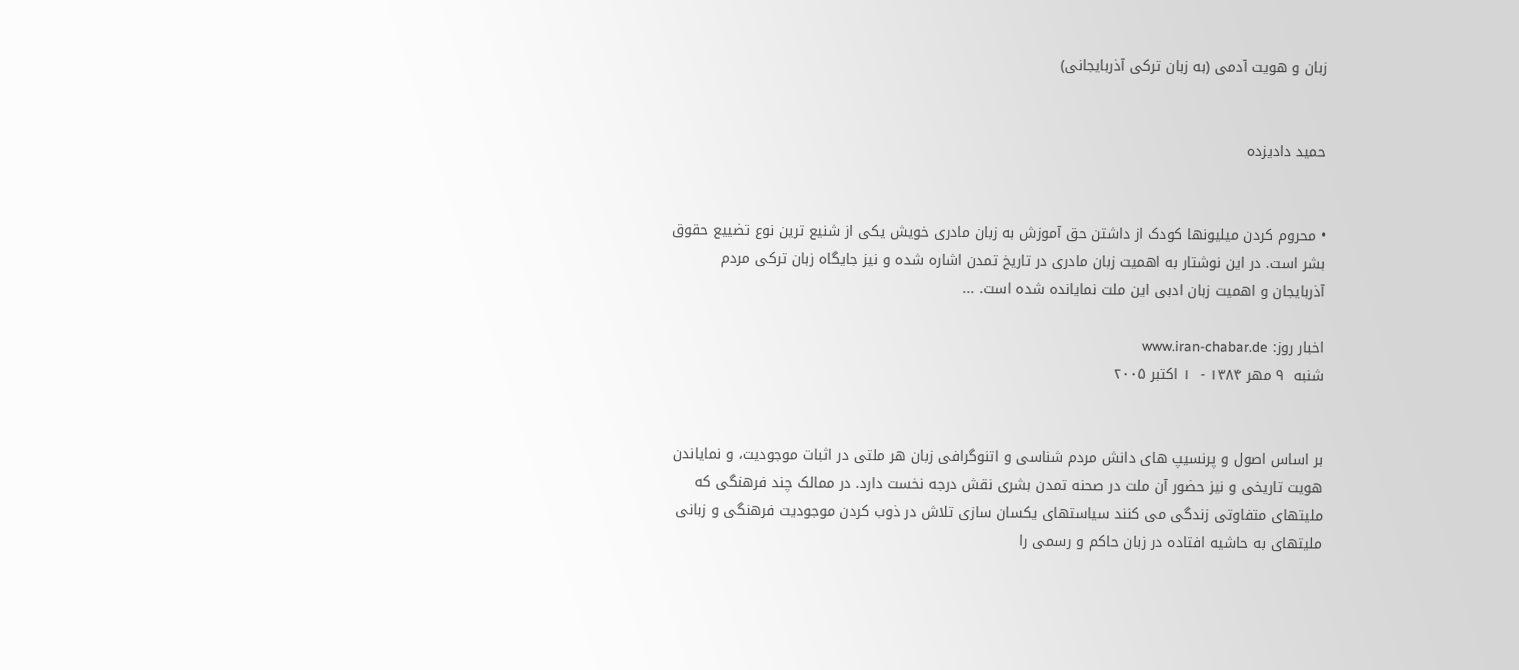زبان و هویت آدمی (به زبان ترکی آذربایجانی)


حمید دادیزده


• محروم کردن میلیونها کودک از داشتن حق آموزش به زبان مادری خویش یکی از شنیع ترین نوع تضییع حقوق بشر است. در این نوشتار به اهمیت زبان مادری در تاریخ تمدن اشاره شده و نیز جایگاه زبان ترکی مردم آذربایجان و اهمیت زبان ادبی این ملت نمایانده شده است. ...

اخبار روز: www.iran-chabar.de
شنبه  ۹ مهر ۱٣٨۴ -  ۱ اکتبر ۲۰۰۵


بر اساس اصول و پرنسیپ های دانش مردم شناسی و اتنوگرافی زبان هر ملتی در اثبات موجودیت، و نمایاندن هویت تاریخی و نیز حضور آن ملت در صحنه تمدن بشری نقش درجه نخست دارد. در ممالک چند فرهنگی که ملیتهای متفاوتی زندگی می کنند سیاستهای یکسان سازی تلاش در ذوب کردن موجودیت فرهنگی و زبانی ملیتهای به حاشیه افتاده در زبان حاکم و رسمی را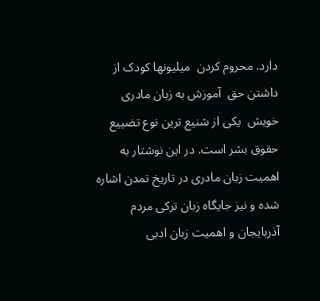دارد. محروم کردن  میلیونها کودک از داشتن حق  آموزش به زبان مادری خویش  یکی از شنیع ترین نوع تضییع حقوق بشر است. در این نوشتار به اهمیت زبان مادری در تاریخ تمدن اشاره شده و نیز جایگاه زبان ترکی مردم آذربایجان و اهمیت زبان ادبی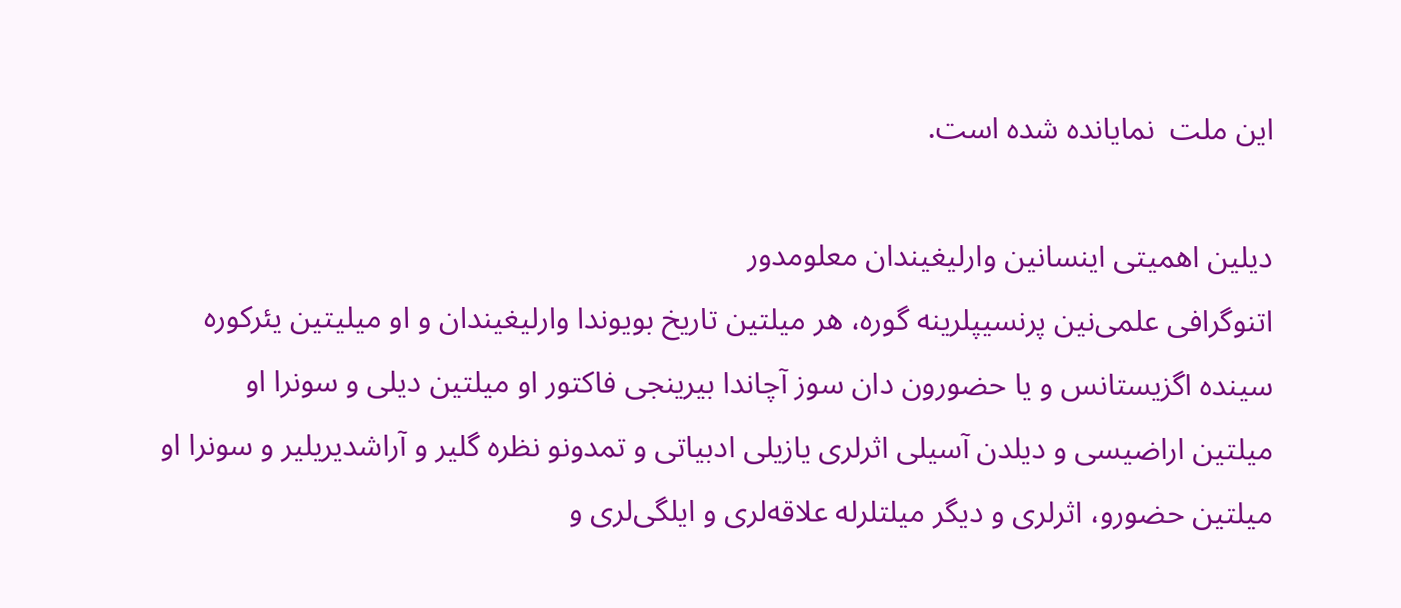این ملت  نمایانده شده است.

دیلین اهمیتی اینسانین وارلیغیندان معلومدور
اتنوگرافی علمی‌نین پرنسیپلرینه گوره، هر میلتین تاریخ بویوندا وارلیغیندان و او میلیتین یئرکوره سینده اگزیستانس و یا حضورون دان سوز آچاندا بیرینجی فاکتور او میلتین دیلی و سونرا او میلتین اراضیسی و دیلدن آسیلی اثرلری یازیلی ادبیاتی و تمدونو نظره گلیر و آراشدیریلیر و سونرا او میلتین حضورو، اثرلری و دیگر میلتلر‌له علاقه‌لری و ایلگی‌لری و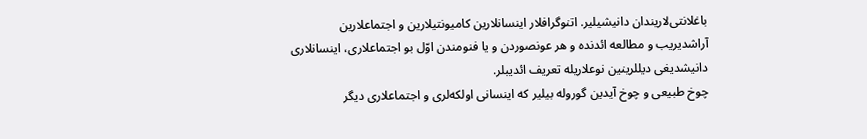باغلانتی‌لاریندان دانیشیلیر. اتنوگرافلار اینسانلارین کامیونتیلارین و اجتماعلارین آراشدیریب و مطالعه ائدنده و هر عونصوردن و یا فنومندن اوّل بو اجتماعلاری، اینسانلاری دانیشدیغی دیللرینین نوعلاریله تعریف ائدیبلر.
چوخ طبیعی و چوخ آیدین گوروله بیلیر که اینسانی اولکه‌لری و اجتماعلاری دیگر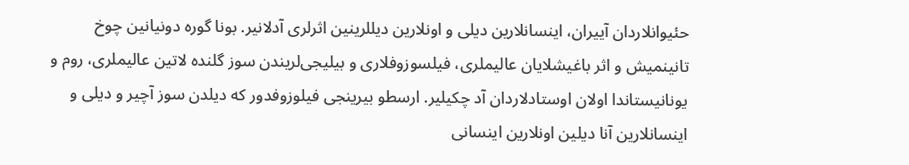حئیوانلاردان آییران، اینسانلارین دیلی و اونلارین دیللرینین اثرلری آدلانیر. بونا گوره دونیانین چوخ تانینمیش و اثر باغیشلایان عالیملری، فیلسوزوفلاری و بیلیجی‌لریندن سوز گلنده لاتین عالیملری، روم و یونانیستاندا اولان اوستادلاردان آد چکیلیر. ارسطو بیرینجی فیلوزوفدور که دیلدن سوز آچیر و دیلی و اینسانلارین آنا دیلین اونلارین اینسانی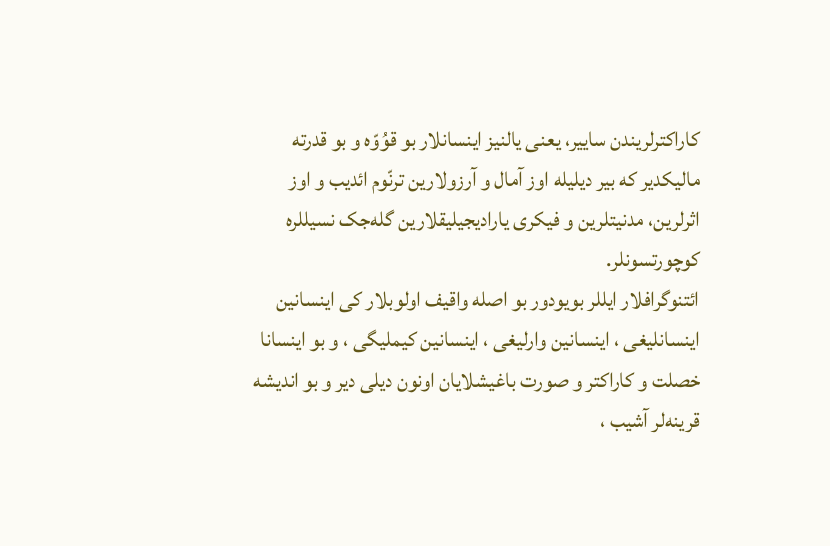کاراکترلریندن ساییر، یعنی یالنیز اینسانلار بو قوُوّه و بو قدرته مالیکدیر که بیر دیلیله اوز آمال و آرزولارین ترنّوم ائدیب و اوز اثرلرین، مدنیتلرین و فیکری یارادیجیلیقلارین گله‌جک نسیللره کوچورتسونلر.
ائتنوگرافلار ایللر بویودور بو اصله واقیف اولوبلار کی اینسانین اینسانلیغی ، اینسانین وارلیغی ، اینسانین کیملیگی ، و بو اینسانا خصلت و کاراکتر و صورت باغیشلایان اونون دیلی دیر و بو اندیشه قرینه‌لر آشیب ،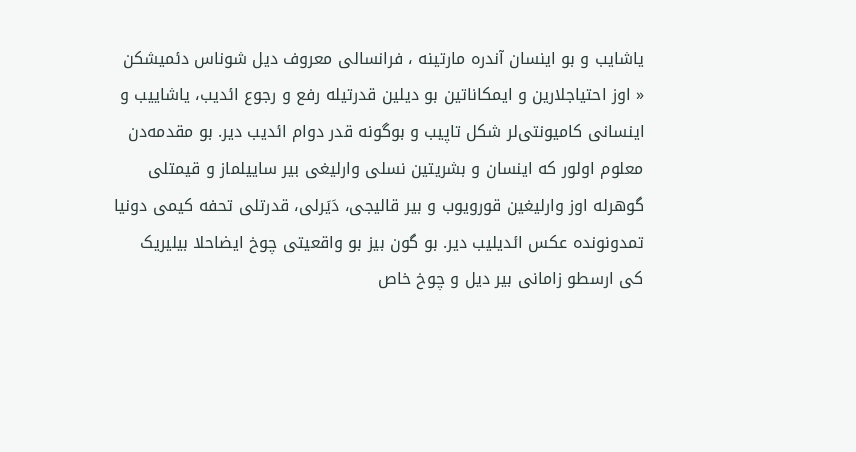یاشایب و بو اینسان آندره مارتینه ، فرانسالی معروف دیل شوناس دئمیشکن « اوز احتیاجلارین و ایمکاناتین بو دیلین قدرتیله رفع و رجوع ائدیب، یاشاییب و اینسانی کامیونتی‌لر شکل تاپیب و بوگونه قدر دوام ائدیب دیر. بو مقدمه‌دن معلوم اولور که اینسان و بشریتین نسلی وارلیغی بیر ساییلماز و قیمتلی گوهر‌له اوز وارلیغین قورویوب و بیر قالیجی، دَیَرلی، قدرتلی تحفه کیمی دونیا تمدونونده عکس ائدیلیب دیر. بو گون بیز بو واقعیتی چوخ ایضاحلا بیلیریک کی ارسطو زامانی بیر دیل و چوخ خاص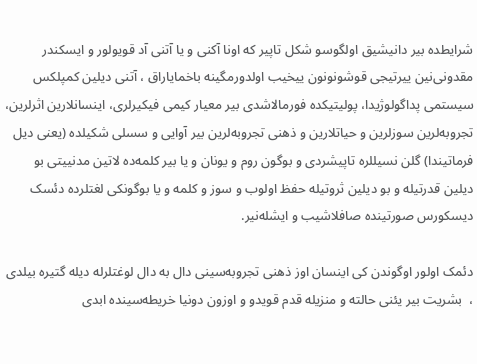شرایطده بیر دانیشیق اولگوسو شکل تاپیر که اونا آکنی و یا آتنی آد قویولور و ایسکندر مقدونی‌نین ییرتیجی قوشونونون ییخیب اولدورمگینه باخمایاراق ، آتنی دیلین کمپلکس سیستمی پداگولوژیدا، پولیتیکده فورمالاشدی بیر معیار کیمی فیکیرلری، اینسانلارین اثرلرین، تجروبه‌لرین سوزلرین و حیاتلارین و ذهنی تجروبه‌لرین بیر آوایی و سسلی شکیلده (یعنی دیل فرماتیندا) گلن نسیللره تاپیشردی و بوگون روم و یونان و یا بیر کلمه‌ده لاتین مدنییتی بو دیلین قدرتیله و بو دیلین ثروتیله حفظ اولوب و سوز و کلمه و یا بوگونکی لغتلرده دئسک دیسکورس صورتینده صافلاشیب و ایشله‌نیر.

دئمک اولور اوگوندن کی اینسان اوز ذهنی تجروبه‌سینی دال به دال لوغتلر‌له دیله گتیره بیلدی ،  بشریت بیر یئنی حالته و منزیله قدم قویدو و اوزون دونیا خریطه‌سینده ابدی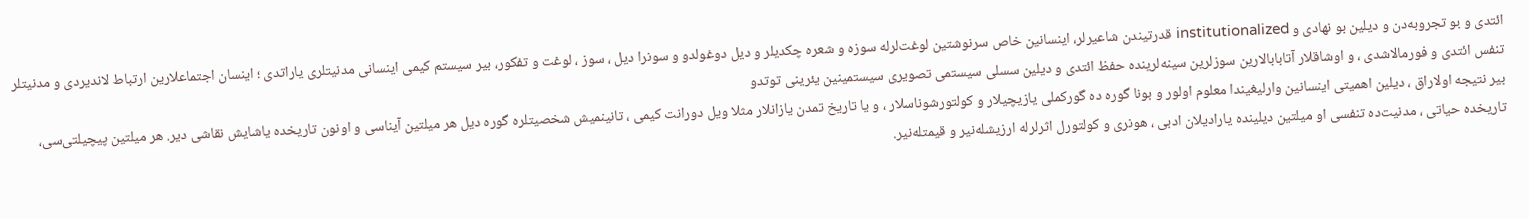ائتدی و بو تجروبه‌دن و دیلین بو نهادی و institutionalized قدرتیندن شاعیرلر، اینسانین خاص سرنوشتین لوغت‌لر‌له سوزه و شعره چکدیلر و دیل دوغولدو و سونرا دیل ، سوز ، لوغت و تفکور، بیر سیستم کیمی اینسانی مدنیتلری یاراتدی ؛ اینسان اجتماعلارین ارتباط لاندیردی و مدنیتلر تنفس ائتدی و فورمالاشدی ، و اوشاقلار آتابابالارین سوزلرین سینه‌لرینده حفظ ائتدی و دیلین سسلی سیستمی تصویری سیستمینین یئرینی توتدو
بیر نتیجه اولاراق ، دیلین اهمیتی اینسانین وارلیغیندا معلوم اولور و بونا گوره ده گورکملی یازیچیلار و کولتورشوناسلار ، و یا تاریخ تمدن یازانلار مثلا ویل دورانت کیمی ، تانینمیش شخصیتلره گوره دیل هر میلتین آیناسی و اونون تاریخده یاشایش نقاشی دیر. هر میلتین پیچیلتی‌سی، تاریخده حیاتی ، مدنیت‌ده تنفسی او میلتین دیلینده یارادیلان ادبی ، هونری و کولتورل اثرلرله ارزیشله‌نیر و قیمتله‌نیر.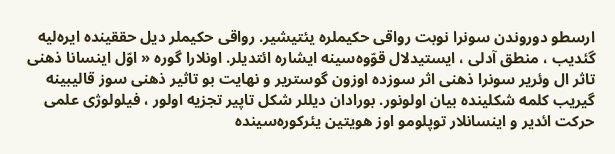ارسطو دوروندن سونرا نوبت رواقی حکیملره یئتیشیر. رواقی حکیملر دیل حققینده ایره‌لیه گئدیب ، منطق آدلی ، ایستیدلال قوّوه‌سینه ایشاره ائتدیلر. اونلارا گوره « اوّل اینسانا ذهنی تاثر ال وئریر سونرا ذهنی اثر سوزده اوزون گوستریر و نهایت بو تاثیر ذهنی سوز قالیبینه گیریب کلمه شکلینده بیان اولونور. بورادان دیللر شکل تاپیر تجزیه اولور ، فیلولوژی علمی حرکت ائدیر و اینسانلار توپلومو اوز هویتین یئرکوره‌سینده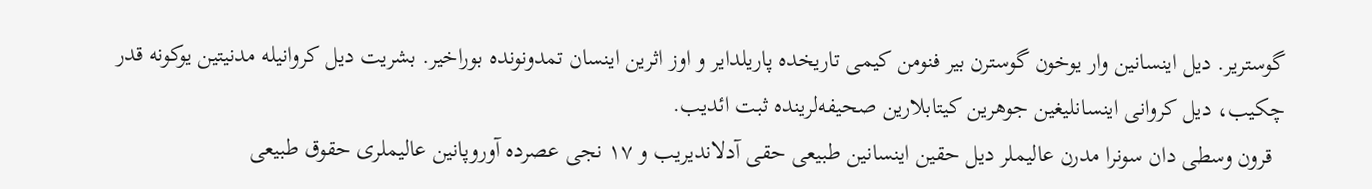گوستریر. دیل اینسانین وار یوخون گوسترن بیر فنومن کیمی تاریخده پاریلدایر و اوز اثرین اینسان تمدونونده بوراخیر. بشریت دیل کروانیله مدنیتین یوکونه قدر چکیب، دیل کروانی اینسانلیغین جوهرین کیتابلارین صحیفه‌لرینده ثبت ائدیب.
  قرون وسطی دان سونرا مدرن عالیملر دیل حقین اینسانین طبیعی حقی آدلاندیریب و ۱۷ نجی عصرده آوروپانین عالیملری حقوق طبیعی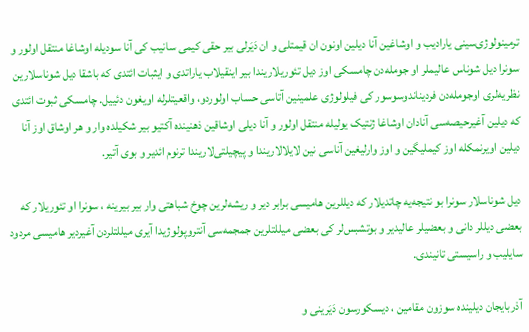ترمینولوژی‌سینی یارادیب و اوشاغین آنا دیلین اونون ان قیمتلی و ان دَیَرلی بیر حقی کیمی سانیب کی آنا سودیله اوشاغا منتقل اولور و سونرا دیل شوناس عالیملر او جومله‌دن چامسکی اوز دیل تئوریلاریندا بیر اینقیلاب یاراتدی و ایثبات ائتدی که باشقا دیل شوناسلارین نظریه‌لری اوجومله‌دن فردیناندوسوسور کی فیلولوژی علمینین آتاسی حساب اولوردو، واقعیتلر‌له اویغون دئییل. چامسکی ثبوت ائتدی که دیلین آغیرحیصه‌سی آنادان اوشاغا ژنتیک یولیله منتقل اولور و آنا دیلی اوشاقین ذهنینده آکتیو بیر شکیلده وار و هر اوشاق اوز آنا دیلین اویرنمکله اوز کیملیگین و اوز وارلیغین آناسی نین لایلالاریندا و پیچیلتی‌لاریندا ترنوم ائدیر و بوی آتیر.

دیل شوناسلار سونرا بو نتیجه‌یه چاتدیلار که دیللرین هامیسی برابر دیر و ریشه‌لرین چوخ شباهتی وار بیر بیرینه ، سونرا او تئوریلار که بعضی دیللر دانی و بعضیلر عالیدیر و بوتشبس‌لر کی بعضی میللتلرین جمجمه‌سی آنتروپولوژیدا آیری میللتلردن آغیردیر هامیسی مردود سایلیب و راسیستی تانیندی.

آذربایجان دیلینده سوزون مقامین ، دیسکورسون دَیَرینی و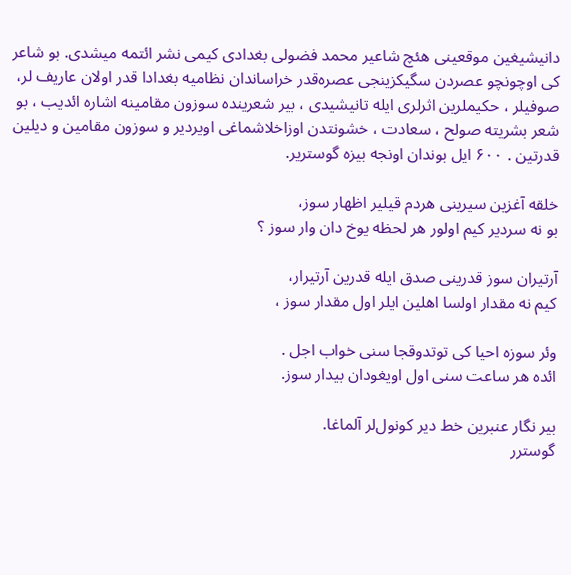دانیشیغین موقعینی هئچ شاعیر محمد فضولی بغدادی کیمی نشر ائتمه میشدی. بو شاعر کی اوچونچو عصردن سگیکزینجی عصره‌قدر خراساندان نظامیه بغدادا قدر اولان عاریف لر، صوفیلر ، حکیملرین اثرلری ایله تانیشیدی ، بیر شعرینده سوزون مقامینه اشاره ائدیب ، بو شعر بشریته صولح ، سعادت ، خشونتدن اوزاخلاشماغی اویردیر و سوزون مقامین و دیلین قدرتین . ۶۰۰ ایل بوندان اونجه بیزه گوستریر.

خلقه آغزین سیرینی هردم قیلیر اظهار سوز،
بو نه سردیر کیم اولور هر لحظه یوخ دان وار سوز ؟

آرتیران سوز قدرینی صدق ایله قدرین آرتیرار،
کیم نه مقدار اولسا اهلین ایلر اول مقدار سوز ،

وئر سوزه احیا کی توتدوقجا سنی خواب اجل .
ائده هر ساعت سنی اول اویغودان بیدار سوز.

بیر نگار عنبرین خط دیر کونول‌لر آلماغا.
گوسترر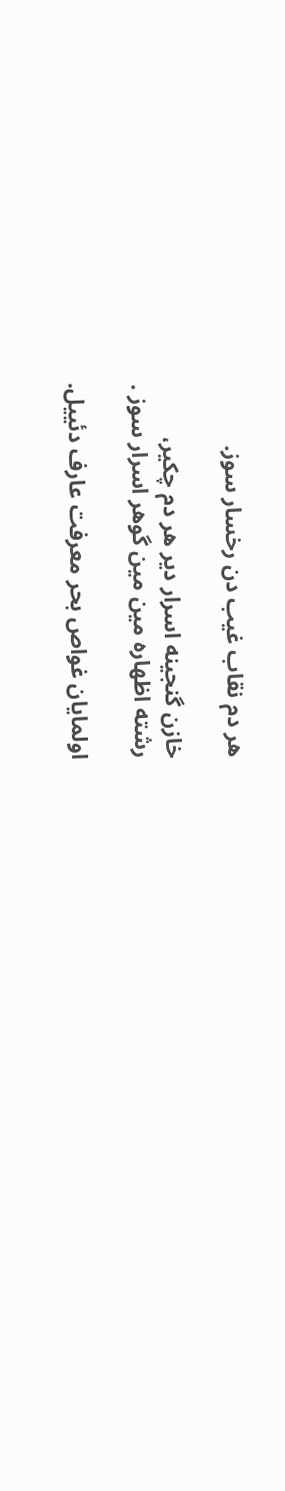هر دم نقاب غیب دن رخسار سوز.

خازن گنجینه اسرار دیر هر دم چکیر،
رشته اظهاره مین مین گوهر اسرار سوز .

اولمایان غواص بحر معرفت عارف دئییل.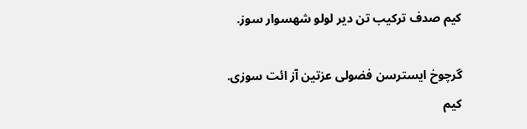کیم صدف ترکیب تن دیر لولو شهسوار سوز.

گرچوخ ایسترسن فضولی عزتین آز ائت سوزی.
کیم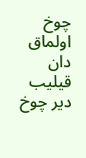چوخ اولماق دان قیلیب دیر چوخ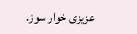عزیزی خوار سوز.